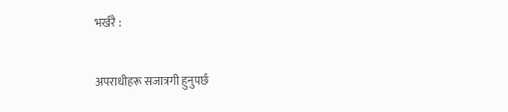भर्खरै :

अपराधीहरू सजात्रगी हुनुपर्छ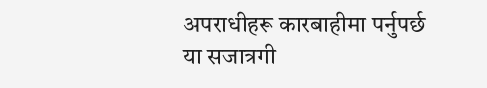अपराधीहरू कारबाहीमा पर्नुपर्छ या सजात्रगी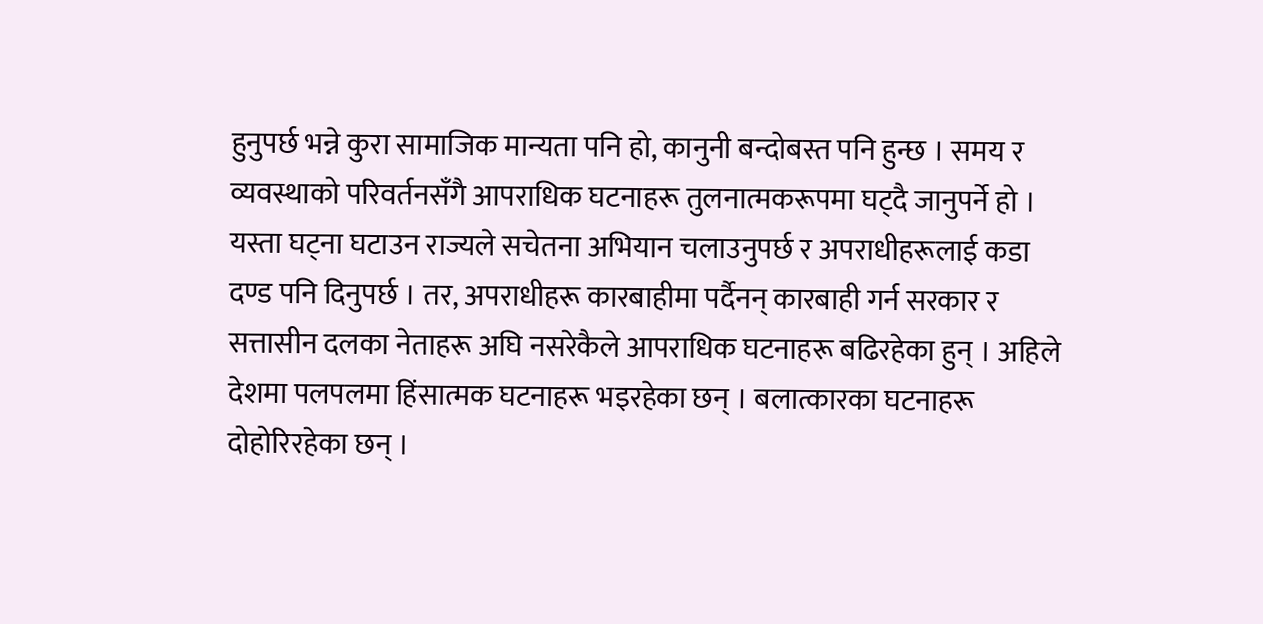हुनुपर्छ भन्ने कुरा सामाजिक मान्यता पनि हो, कानुनी बन्दोबस्त पनि हुन्छ । समय र व्यवस्थाको परिवर्तनसँगै आपराधिक घटनाहरू तुलनात्मकरूपमा घट्दै जानुपर्ने हो । यस्ता घट्ना घटाउन राज्यले सचेतना अभियान चलाउनुपर्छ र अपराधीहरूलाई कडा दण्ड पनि दिनुपर्छ । तर, अपराधीहरू कारबाहीमा पर्दैनन् कारबाही गर्न सरकार र सत्तासीन दलका नेताहरू अघि नसरेकैले आपराधिक घटनाहरू बढिरहेका हुन् । अहिले देशमा पलपलमा हिंसात्मक घटनाहरू भइरहेका छन् । बलात्कारका घटनाहरू दोहोरिरहेका छन् ।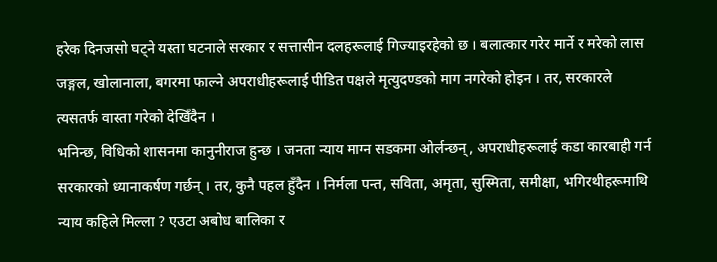हरेक दिनजसो घट्ने यस्ता घटनाले सरकार र सत्तासीन दलहरूलाई गिज्याइरहेको छ । बलात्कार गरेर मार्ने र मरेको लास जङ्गल, खोलानाला, बगरमा फाल्ने अपराधीहरूलाई पीडित पक्षले मृत्युदण्डको माग नगरेको होइन । तर, सरकारले त्यसतर्फ वास्ता गरेको देखिँदैन ।
भनिन्छ, विधिको शासनमा कानुनीराज हुन्छ । जनता न्याय माग्न सडकमा ओर्लन्छन्, अपराधीहरूलाई कडा कारबाही गर्न सरकारको ध्यानाकर्षण गर्छन् । तर, कुनै पहल हुँदैन । निर्मला पन्त, सविता, अमृता, सुस्मिता, समीक्षा, भगिरथीहरूमाथि न्याय कहिले मिल्ला ? एउटा अबोध बालिका र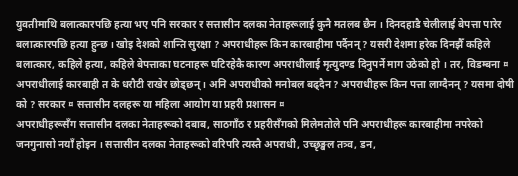युवतीमाथि बलात्कारपछि हत्या भए पनि सरकार र सत्तासीन दलका नेताहरूलाई कुनै मतलब छैन । दिनदहाडै चेलीलाई बेपत्ता पारेर बलात्कारपछि हत्या हुन्छ । खोइ देशको शान्ति सुरक्षा ? अपराधीहरू किन कारबाहीमा पर्दैनन् ? यसरी देशमा हरेक दिनझैँ कहिले बलात्कार, कहिले हत्या, कहिले बेपत्ताका घटनाहरू घटिरहेकै कारण अपराधीलाई मृत्युदण्ड दिनुपर्ने माग उठेको हो । तर, विडम्बना ¤ अपराधीलाई कारबाही त के धरौटी राखेर छोड्छन् । अनि अपराधीको मनोबल बढ्दैन ? अपराधीहरू किन पत्ता लाग्दैनन् ? यसमा दोषी को ? सरकार ¤ सत्तासीन दलहरू या महिला आयोग या प्रहरी प्रशासन ¤
अपराधीहरूसँग सत्तासीन दलका नेताहरूको दबाब, साठगाँठ र प्रहरीसँगको मिलेमतोले पनि अपराधीहरू कारबाहीमा नपरेको जनगुनासो नयाँ होइन । सत्तासीन दलका नेताहरूको वरिपरि त्यस्तै अपराधी, उच्छृङ्खल तत्र्व, डन,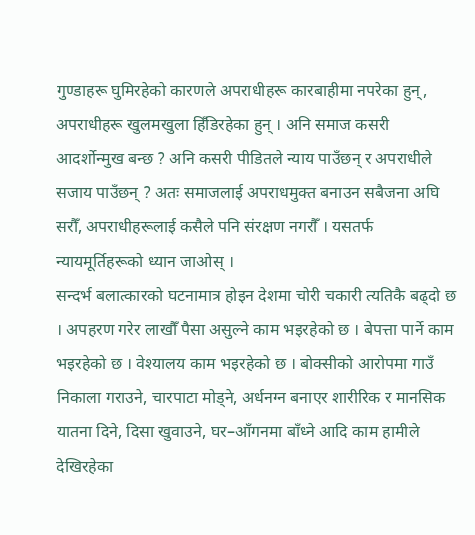गुण्डाहरू घुमिरहेको कारणले अपराधीहरू कारबाहीमा नपरेका हुन्, अपराधीहरू खुलमखुला हिँडिरहेका हुन् । अनि समाज कसरी आदर्शोन्मुख बन्छ ? अनि कसरी पीडितले न्याय पाउँछन् र अपराधीले सजाय पाउँछन् ? अतः समाजलाई अपराधमुक्त बनाउन सबैजना अघि सरौँ, अपराधीहरूलाई कसैले पनि संरक्षण नगरौँ । यसतर्फ न्यायमूर्तिहरूको ध्यान जाओस् ।
सन्दर्भ बलात्कारको घटनामात्र होइन देशमा चोरी चकारी त्यतिकै बढ्दो छ । अपहरण गरेर लाखौँ पैसा असुल्ने काम भइरहेको छ । बेपत्ता पार्ने काम भइरहेको छ । वेश्यालय काम भइरहेको छ । बोक्सीको आरोपमा गाउँ निकाला गराउने, चारपाटा मोड्ने, अर्धनग्न बनाएर शारीरिक र मानसिक यातना दिने, दिसा खुवाउने, घर–आँगनमा बाँध्ने आदि काम हामीले देखिरहेका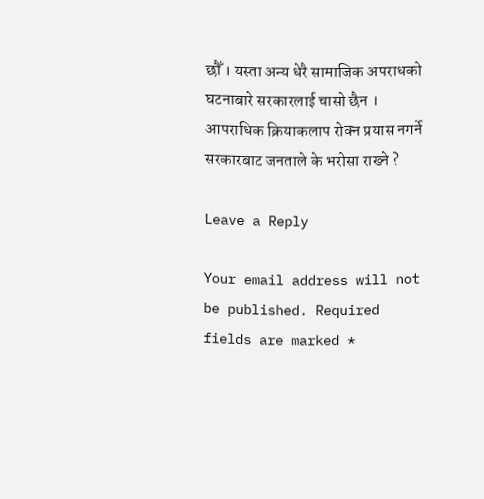छौँ । यस्ता अन्य धेरै सामाजिक अपराधको घटनाबारे सरकारलाई चासो छैन । आपराधिक क्रियाकलाप रोक्न प्रयास नगर्ने सरकारबाट जनताले के भरोसा राख्ने ?

Leave a Reply

Your email address will not be published. Required fields are marked *